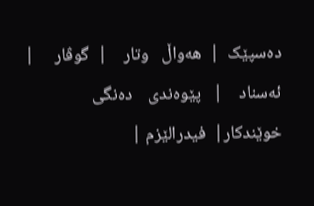ده‌سپێک  |  هه‌واڵ   وتار    |  گوڤار     |   ئه‌سناد    |   پێوه‌ندی    ده‌نگی خوێندكار|  فیدرالێزم |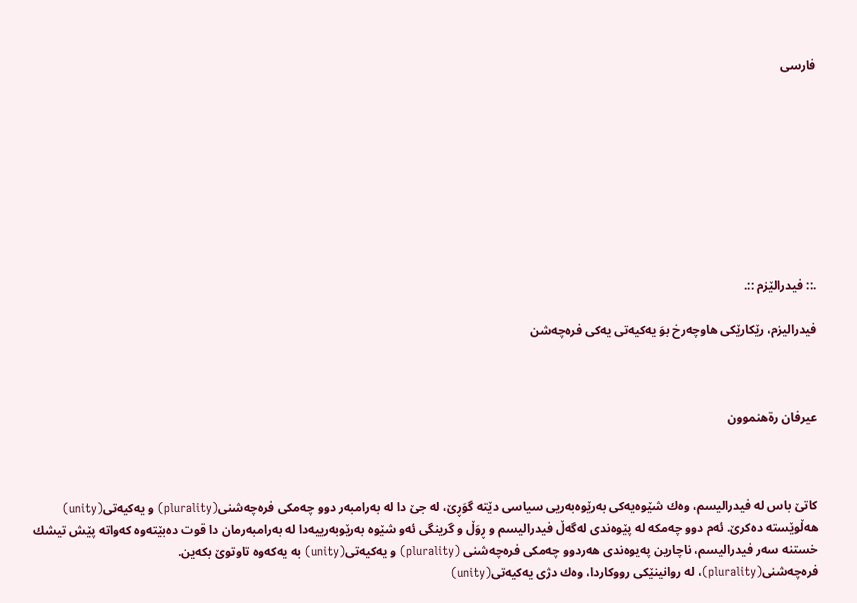فارسی









.:: فیدرالێزم ::.

فیدرالیزم، رێكارێكی‌ هاوچه‌رخ بوَ یه‌كیه‌تی یه‌كی‌ فره‌چه‌شن



عيرفان رةهنموون



كاتێ‌ باس له‌ فیدرالیسم، وه‌ك شێوه‌یه‌كی‌ به‌رێوه‌به‌ریی‌ سیاسی‌ دێته‌ گوَڕێ‌، له‌ جێ‌ دا له‌ به‌رامبه‌ر دوو چه‌مكی‌ فره‌چه‌شنی‌(plurality) و یه‌كیه‌تی‌(unity) هه‌ڵوێسته‌ ده‌كرێ‌. ئه‌م دوو چه‌مكه‌ له‌ پێوه‌ندی‌ له‌گه‌ڵ فیدرالیسم و ڕوَڵ و گرینگی‌ ئه‌و شێوه‌ به‌رێوبه‌رییه‌دا له‌ به‌رامبه‌رمان دا قوت ده‌بێته‌وه‌ كه‌واته‌ پێش تیشك خستنه‌ سه‌ر فیدرالیسم، ناچارین په‌یوه‌ندی‌ هه‌ردوو چه‌مكی‌ فره‌چه‌شنی‌ (plurality) و یه‌كیه‌تی‌(unity) به‌ یه‌كه‌وه‌ تاوتوێ‌ بكه‌ین.
فره‌چه‌شنی‌(plurality)، له‌ روانینێكی‌ رووكاردا، وه‌ك دژی‌ یه‌كیه‌تی‌(unity)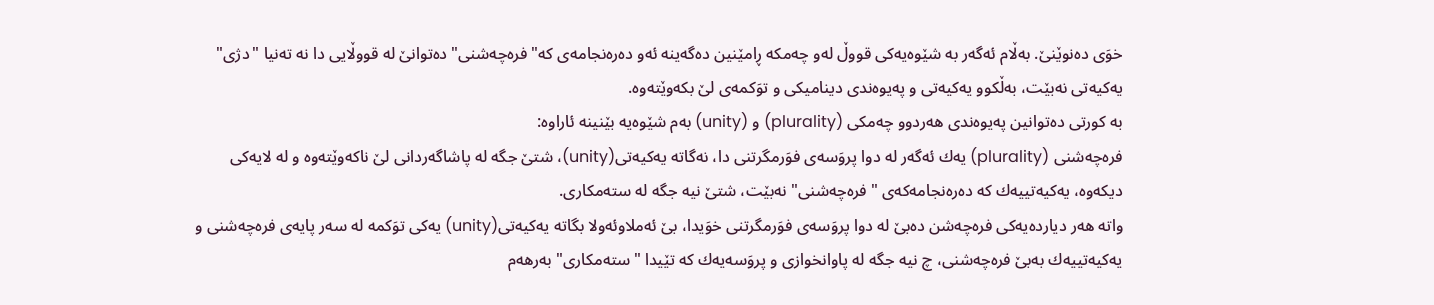خوَی‌ ده‌نوێنێ‌. به‌ڵام ئه‌گه‌ر به‌ شێوه‌یه‌كی‌ قووڵ له‌و چه‌مكه‌ ڕامێنین ده‌گه‌ینه‌ ئه‌و ده‌ره‌نجامه‌ی‌ كه‌"فره‌چه‌شنی‌" ده‌توانێ‌ له‌ قووڵایی‌ دا نه‌ ته‌نیا "دژی‌" یه‌كیه‌تی‌ نه‌بێت، به‌ڵكوو یه‌كیه‌تی‌ و په‌یوه‌ندی‌ دینامیكی‌ و توَكمه‌ی‌ لێ‌ بكه‌وێته‌وه‌.
به‌ كورتی‌ ده‌توانین په‌یوه‌ندی‌ هه‌ردوو چه‌مكی‌ (plurality) و (unity) به‌م شێوه‌یه‌ بێنینه‌ ئاراوه‌:
فره‌چه‌شنی‌ (plurality) یه‌ك ئه‌گه‌ر له‌ دوا پروَسه‌ی‌ فوَرمگرتنی‌ دا، نه‌گاته‌ یه‌كیه‌تی‌(unity)، شتێ‌ جگه‌ له‌ پاشاگه‌ردانی‌ لێ‌ ناكه‌وێته‌وه‌ و له‌ لایه‌كی‌ دیكه‌وه‌، یه‌كیه‌تییه‌ك كه‌ ده‌ره‌نجامه‌كه‌ی‌ "فره‌چه‌شنی‌" نه‌بێت، شتێ‌ نیه‌ جگه‌ له‌ سته‌مكاری‌.
واته‌ هه‌ر دیارده‌یه‌كی‌ فره‌چه‌شن ده‌بێ‌ له‌ دوا پروَسه‌ی‌ فوَرمگرتنی‌ خوَیدا، بێ‌ ئه‌ملاوئه‌ولا بگاته‌ یه‌كیه‌تی‌(unity) یه‌كی‌ توَكمه‌ له‌ سه‌ر پایه‌ی‌ فره‌چه‌شنی‌ و یه‌كیه‌تییه‌ك به‌بێ‌ فره‌چه‌شنی‌، چ نیه‌ جگه‌ له‌ پاوانخوازی‌ و پروَسه‌یه‌ك كه‌ تێیدا "سته‌مكاری‌" به‌رهه‌م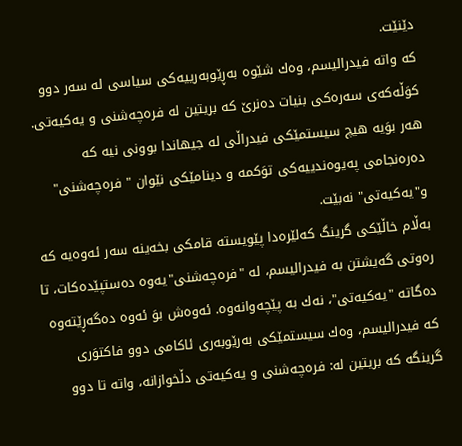دێنێت.
كه‌ واته‌ فیدرالیسم، وه‌ك شێوه‌ به‌ڕێوبه‌رییه‌كی‌ سیاسی‌ له‌ سه‌ر دوو كوَڵه‌كه‌ی‌ سه‌ره‌كی‌ بنیات ده‌نرێ‌ كه‌ بریتین له‌ فره‌چه‌شنی‌ و یه‌كیه‌تی‌. هه‌ر بوَیه‌ هیچ سیستمێكی‌ فیدراڵی‌ له‌ جیهاندا بوونی‌ نیه‌ كه‌ ده‌ره‌نجامی‌ په‌یوه‌ندییه‌كی‌ توَكمه‌ و دینامێكی‌ نێوان " فره‌چه‌شنی‌" و"یه‌كیه‌تی‌" نه‌بێت.
به‌ڵام خاڵێكی‌ گرینگ كه‌لێره‌دا پێویسته‌ قامكی‌ بخه‌ینه‌ سه‌ر ئه‌وه‌یه‌ كه‌ ره‌وتی‌ گه‌یشتن به‌ فیدرالیسم، له‌ "فره‌چه‌شنی‌"یه‌وه‌ ده‌ستپێده‌كات، تا ده‌گاته‌ "یه‌كیه‌تی‌"، نه‌ك به‌ پێچه‌وانه‌وه‌. ئه‌وه‌ش بوَ ئه‌وه‌ ده‌گه‌ڕێته‌وه‌ كه‌ فیدرالیسم، وه‌ك سیستمێكی‌ به‌رێوبه‌ری‌ ئاكامی‌ دوو فاكتوَری‌ گرینگه‌ كه‌ بریتین له‌: فره‌چه‌شنی‌ و یه‌كیه‌تی‌ دڵخوازانه‌، واته‌ تا دوو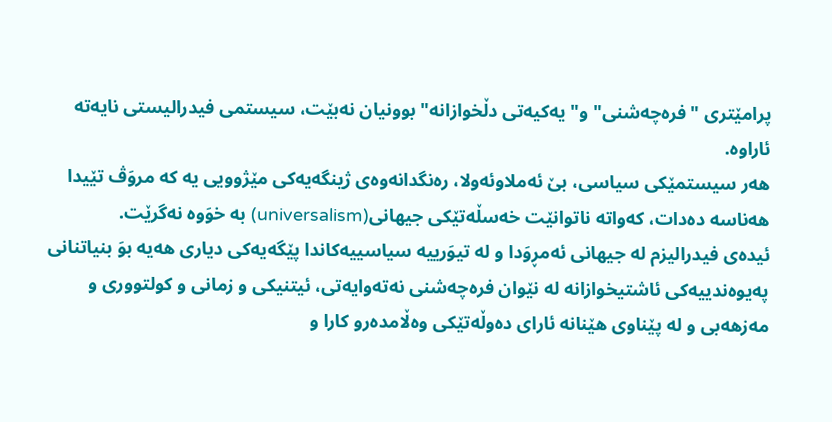پرامێتری‌ "فره‌چه‌شنی‌" و" یه‌كیه‌تی‌ دڵخوازانه‌" بوونیان نه‌بێت، سیستمی‌ فیدرالیستی‌ نایه‌ته‌ ئاراوه‌.
هه‌ر سیستمێكی‌ سیاسی‌، بێ‌ ئه‌ملاوئه‌ولا، ره‌نگدانه‌وه‌ی‌ ژینگه‌یه‌كی‌ مێژوویی یه‌ كه‌ مروَڤ تێیدا هه‌ناسه‌ ده‌دات، كه‌واته‌ ناتوانێت خه‌سڵه‌تێكی‌ جیهانی‌(universalism) به‌ خوَوه‌ نه‌گرێت.
ئیده‌ی‌ فیدرالیزم له‌ جیهانی‌ ئه‌مڕوَدا و له‌ تیوَرییه‌ سیاسییه‌كاندا پێگه‌یه‌كی‌ دیاری‌ هه‌یه‌ بوَ بنیاتنانی‌ په‌یوه‌ندییه‌كی‌ ئاشتیخوازانه‌ له‌ نێوان فره‌چه‌شنی‌ نه‌ته‌وایه‌تی‌، ئیتنیكی‌ و زمانی‌ و كولتووری‌ و مه‌زهه‌بی‌ و له‌ پێناوی‌ هێنانه‌ ئارای‌ ده‌وڵه‌تێكی‌ وه‌ڵامده‌رو كارا و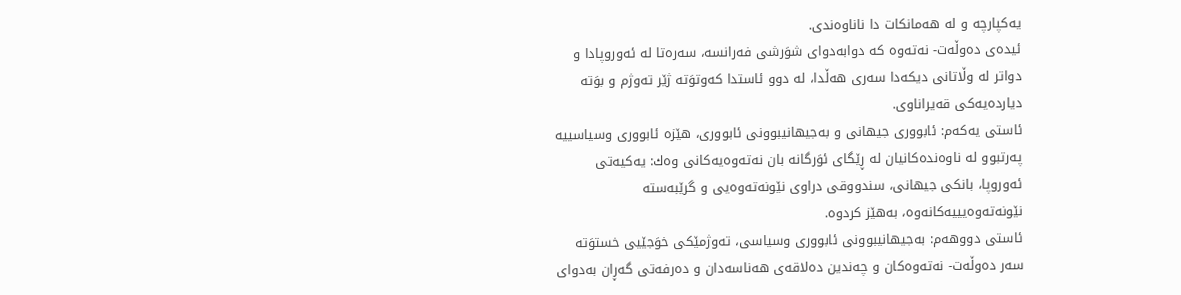یه‌كپارچه‌ و له‌ هه‌مانكات دا ناناوه‌ندی‌.
ئیده‌ی‌ ده‌وڵه‌ت- نه‌ته‌وه‌ كه‌ دوابه‌دوای‌ شوَرشی‌ فه‌رانسه‌، سه‌ره‌تا له‌ ئه‌وروپادا و دواتر له‌ وڵاتانی‌ دیكه‌دا سه‌ری‌ هه‌ڵدا، له‌ دوو ئاستدا كه‌وتوَته‌ ژێر ته‌وژم و بوَته‌ دیارده‌یه‌كی‌ قه‌یراناوی‌.
ئاستی‌ یه‌كه‌م: ئابووری‌ جیهانی‌ و به‌جیهانیبوونی‌ ئابووری‌، هێزه‌ ئابووری‌ وسیاسییه‌ په‌رتبوو له‌ ناوه‌نده‌كانیان له‌ ڕێگای‌ ئوَرگانه‌ بان نه‌ته‌وه‌یه‌كانی‌ وه‌ك: یه‌كیه‌تی‌ ئه‌وروپا، بانكی‌ جیهانی‌، سندووقی‌ دراوی‌ نێونه‌ته‌وه‌یی‌ و گرێبه‌سته‌ نێونه‌ته‌وه‌یییه‌كانه‌وه‌، به‌هێز كردوه‌.
ئاستی‌ دووهه‌م: به‌جیهانیبوونی‌ ئابووری‌ وسیاسی‌، ته‌وژمێكی‌ خوَجێیی‌ خستوَته‌ سه‌ر ده‌وڵه‌ت- نه‌ته‌وه‌كان و چه‌ندین ده‌لاقه‌ی‌ هه‌ناسه‌دان و ده‌رفه‌تی‌ گه‌ڕان به‌دوای‌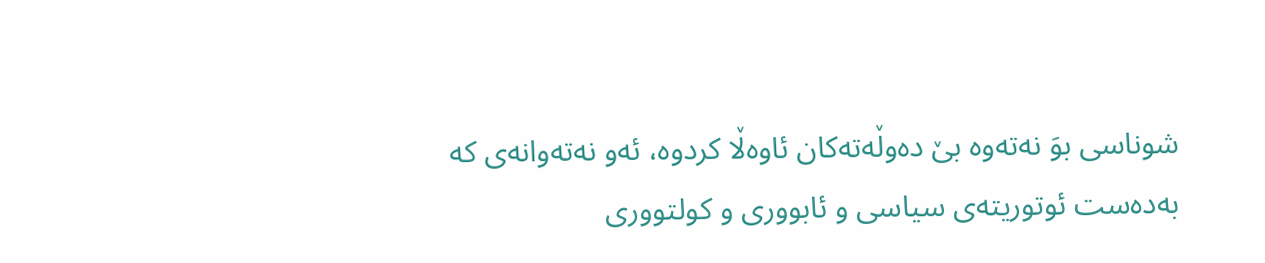شوناسی‌ بوَ نه‌ته‌وه‌ بێ‌ ده‌وڵه‌ته‌كان ئاوه‌ڵا كردوه‌، ئه‌و نه‌ته‌وانه‌ی‌ كه‌ به‌ده‌ست ئوتوریته‌ی‌ سیاسی‌ و ئابووری‌ و كولتووری‌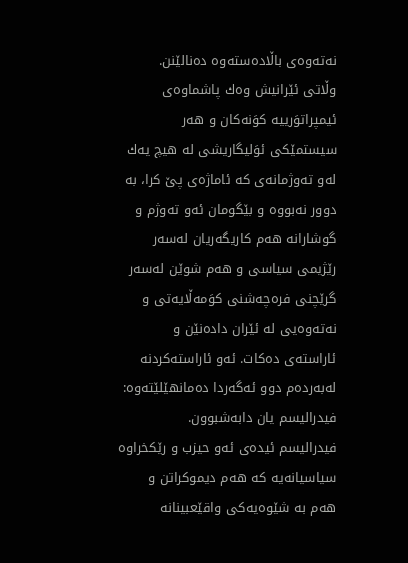نه‌ته‌وه‌ی‌ باڵاده‌سته‌وه‌ ده‌نالێنن.
وڵاتی‌ ئێرانیش وه‌ك پاشماوه‌ی‌ ئیمپراتوَرییه‌ كوَنه‌كان و هه‌ر سیستمێكی‌ ئوَلیگاریشی‌ له‌ هیچ یه‌ك له‌و ته‌وژمانه‌ی‌ كه‌ ئاماژه‌ی‌ پێ‌ كرا، به‌ دوور نه‌بووه‌ و بێگومان ئه‌و ته‌وژم و گوشارانه‌ هه‌م كاریگه‌ریان له‌سه‌ر رێژیمی‌ سیاسی‌ و هه‌م شوێن له‌سه‌ر گرێچنی‌ فره‌چه‌شنی‌ كوَمه‌ڵایه‌تی‌ و نه‌ته‌وه‌یی‌ له‌ ئێران داده‌نێن و ئاراسته‌ی‌ ده‌كات. ئه‌و ئاراسته‌كردنه‌ له‌به‌رده‌م دوو ئه‌گه‌ردا ده‌مانهێلێته‌وه‌: فیدرالیسم یان دابه‌شبوون.
فیدرالیسم ئیده‌ی‌ ئه‌و حیزب و رێكخراوه‌ سیاسیانه‌یه‌ كه‌ هه‌م دیموكراتن و هه‌م به‌ شێوه‌یه‌كی‌ واقێعبینانه‌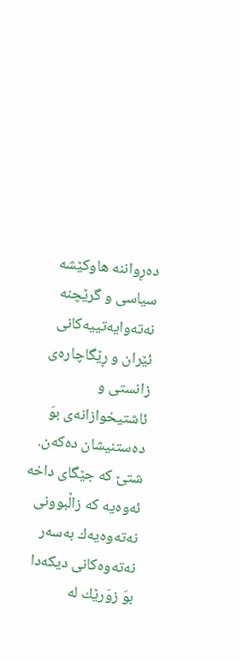ده‌ڕواننه‌ هاوكێشه‌ سیاسی‌ و گرێچنه‌ نه‌ته‌وایه‌تییه‌كانی‌ ئێران و ڕێگاچاره‌ی‌ زانستی‌ و ئاشتیخوازانه‌ی‌ بوَ ده‌ستنیشان ده‌كه‌ن.
شتێ‌ كه‌ جێگای‌ داخه‌ ئه‌وه‌یه‌ كه‌ زاڵبوونی‌ نه‌ته‌وه‌یه‌ك به‌سه‌ر نه‌ته‌وه‌كانی‌ دیكه‌دا بوَ زوَرێك له‌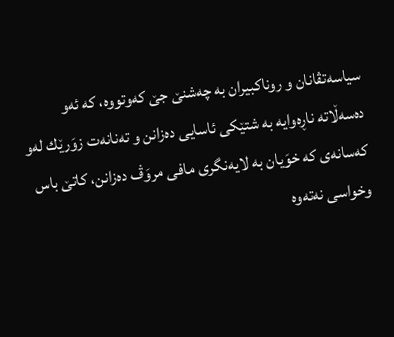سیاسه‌تڤانان و روناكبیران به‌ چه‌شنێ‌ جێ‌ كه‌وتووه‌، كه‌ ئه‌و ده‌سه‌ڵاته‌ ناڕه‌وایه‌ به‌ شتێكی‌ ئاسایی‌ ده‌زانن و ته‌نانه‌ت زوَرێك له‌و كه‌سانه‌ی‌ كه‌ خوَیان به‌ لایه‌نگری‌ مافی‌ مروَڤ ده‌زانن، كاتێ‌ باس وخواسی‌ نه‌ته‌وه‌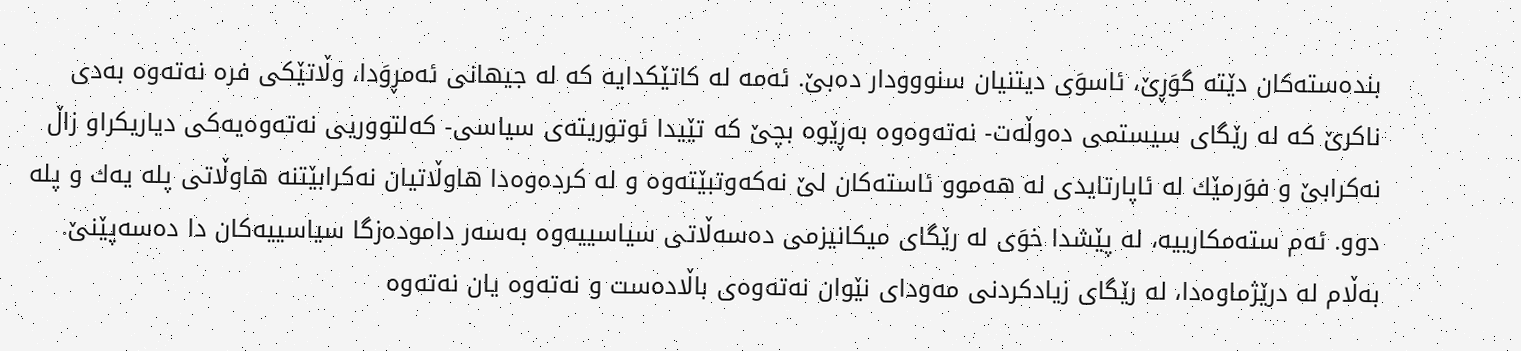بنده‌سته‌كان دێته‌ گوَڕێ‌، ئاسوَی‌ دیتنیان سنووودار ده‌بێ‌. ئه‌مه‌ له‌ كاتێكدایه‌ كه‌ له‌ جیهانی‌ ئه‌مڕوَدا، وڵاتێكی‌ فره‌ نه‌ته‌وه‌ به‌دی‌ ناكرێ‌ كه‌ له‌ رێگای‌ سیستمی‌ ده‌وڵه‌ت- نه‌ته‌وه‌وه‌ به‌ڕێوه‌ بچێ‌ كه‌ تێیدا ئوتوریته‌ی‌ سیاسی‌- كه‌لتووریی‌ نه‌ته‌وه‌یه‌كی‌ دیاریكراو زاڵ نه‌كرابێ‌ و فوَرمێك له‌ ئاپارتایدی‌ له‌ هه‌موو ئاسته‌كان لێ‌ نه‌كه‌وتبێته‌وه‌ و له‌ كرده‌وه‌دا هاوڵاتیان نه‌كرابێتنه‌ هاوڵاتی‌ پله‌ یه‌ك و پله‌ دوو. ئه‌م سته‌مكارییه‌، له‌ پێشدا خوَی‌ له‌ رێگای‌ میكانیزمی‌ ده‌سه‌ڵاتی‌ سیاسییه‌وه‌ به‌سه‌ر داموده‌زگا سیاسییه‌كان دا ده‌سه‌پێنێ‌. به‌ڵام له‌ درێژماوه‌دا، له‌ رێگای‌ زیادكردنی‌ مه‌ودای‌ نێوان نه‌ته‌وه‌ی‌ باڵاده‌ست و نه‌ته‌وه‌ یان نه‌ته‌وه‌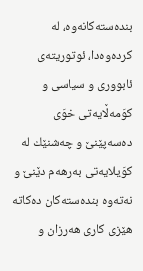بنده‌سته‌كانه‌وه‌، له‌ كرده‌وه‌دا، ئوتوریته‌ی‌ ئابووری‌ و سیاسی‌ و كوَمه‌ڵایه‌تی‌ خوَی‌ ده‌سه‌پێنێ‌ و چه‌شنێك له‌ كوَیلایه‌تی‌ به‌رهه‌م دێنێ‌ و نه‌ته‌وه‌ بنده‌سته‌كان ده‌كاته‌ هێزی‌ كاری‌ هه‌رزان و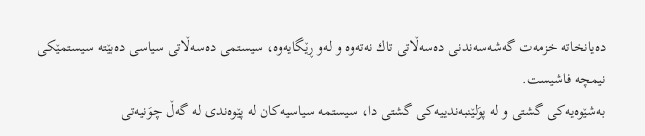ده‌یانخاته‌ خزمه‌ت گه‌شه‌سه‌ندنی‌ ده‌سه‌ڵاتی‌ تاك نه‌ته‌وه‌ و له‌و ڕێگایه‌وه‌، سیستمی‌ ده‌سه‌ڵاتی‌ سیاسی‌ ده‌بێته‌ سیستمێكی‌ نیمچه‌ فاشیست.
به‌شێوه‌یه‌كی‌ گشتی‌ و له‌ پوَلێنبه‌ندییه‌كی‌ گشتی‌ دا، سیستمه‌ سیاسیه‌كان له‌ پێوه‌ندی‌ له‌ گه‌ڵ چوَنیه‌تی‌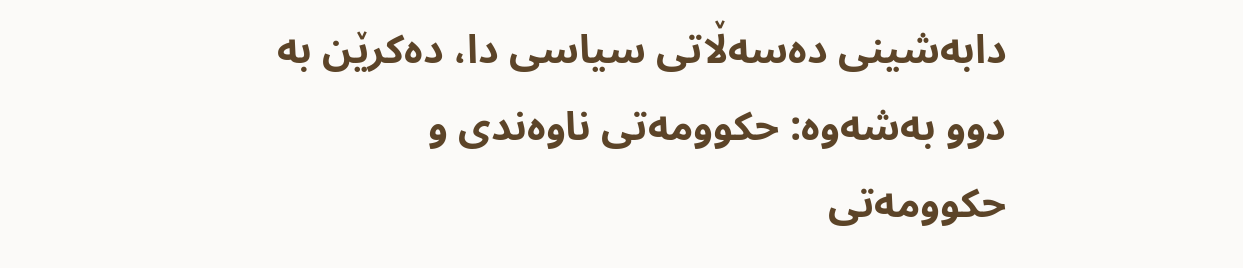دابه‌شینی‌ ده‌سه‌ڵاتی‌ سیاسی‌ دا، ده‌كرێن به‌ دوو به‌شه‌وه‌: حكوومه‌تی‌ ناوه‌ندی‌ و حكوومه‌تی‌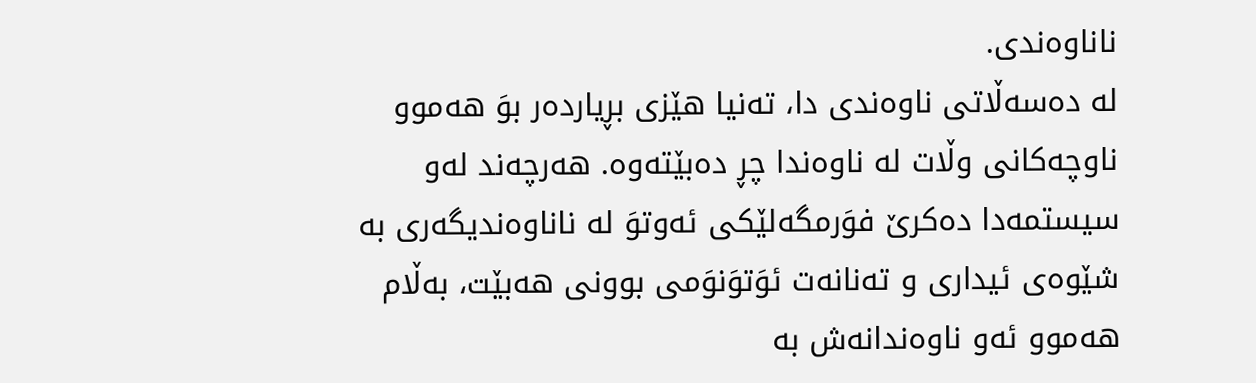ناناوه‌ندی‌.
له‌ ده‌سه‌ڵاتی‌ ناوه‌ندی‌ دا، ته‌نیا هێزی‌ بڕیارده‌ر بوَ هه‌موو ناوچه‌كانی‌ وڵات له‌ ناوه‌ندا چڕ ده‌بێته‌وه‌. هه‌رچه‌ند له‌و سیستمه‌دا ده‌كرێ‌ فوَرمگه‌لێكی‌ ئه‌وتوَ له‌ ناناوه‌ندیگه‌ری‌ به‌ شێوه‌ی‌ ئیداری‌ و ته‌نانه‌ت ئوَتوَنوَمی‌ بوونی‌ هه‌بێت، به‌ڵام هه‌موو ئه‌و ناوه‌ندانه‌ش به‌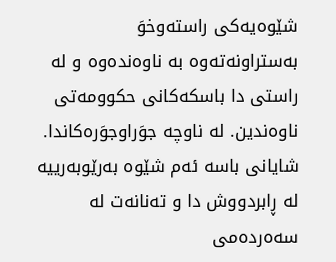شێوه‌یه‌كی‌ راسته‌وخوَ به‌ستراونه‌ته‌وه‌ به‌ ناوه‌نده‌وه‌ و له‌ راستی‌ دا باسكه‌كانی‌ حكوومه‌تی‌ ناوه‌ندین. له‌ ناوچه‌ جوَراوجوَره‌كاندا. شایانی‌ باسه‌ ئه‌م شێوه‌ به‌رێوبه‌رییه‌ له‌ ڕابردووش دا و ته‌نانه‌ت له‌ سه‌ه‌رده‌می‌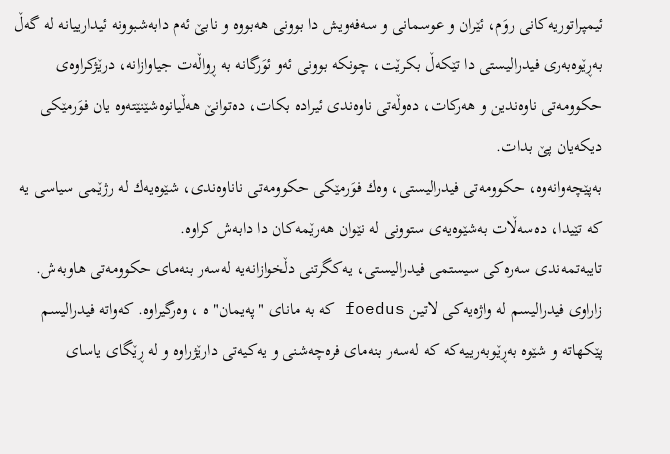ئیمپراتوریه‌كانی‌ روَم، ئێران و عوسمانی‌ و سه‌فه‌ویش دا بوونی‌ هه‌بووه‌ و نابێ‌ ئه‌م دابه‌شبوونه‌ ئیدارییانه‌ له‌ گه‌ڵ به‌ڕێوه‌به‌ری‌ فیدرالیستی‌ دا تێكه‌ڵ بكرێت، چونكه‌ بوونی‌ ئه‌و ئوَرگانه‌ به‌ ڕواڵه‌ت جیاوازانه‌، درێژكراوه‌ی‌ حكوومه‌تی‌ ناوه‌ندین و هه‌ركات، ده‌وڵه‌تی‌ ناوه‌ندی‌ ئیراده‌ بكات، ده‌توانێ‌ هه‌ڵیانوه‌شێنێته‌وه‌ یان فوَرمێكی‌ دیكه‌یان پێ‌ بدات.
به‌پێچه‌وانه‌وه‌، حكوومه‌تی‌ فیدرالیستی‌، وه‌ك فوَرمێكی‌ حكوومه‌تی‌ ناناوه‌ندی‌، شێوه‌یه‌ك له‌ رژێمی‌ سیاسی‌ یه‌ كه‌ تێیدا، ده‌سه‌ڵات به‌شێوه‌یه‌ی‌ ستوونی‌ له‌ نێوان هه‌رێمه‌كان دا دابه‌ش كراوه‌.
تایبه‌تمه‌ندی‌ سه‌ره‌كی‌ سیستمی‌ فیدرالیستی‌، یه‌كگرتنی‌ دڵخوازانه‌یه‌ له‌سه‌ر بنه‌مای‌ حكوومه‌تی‌ هاوبه‌ش. زاراوی‌ فیدرالیسم له‌ واژه‌یه‌كی‌ لاتین foedus كه‌ به‌ مانای‌ "په‌یمان" ه‌ ، وه‌رگیراوه‌. كه‌واته‌ فیدرالیسم پێكهاته‌ و شێوه‌ به‌ڕێوبه‌رییه‌كه‌ كه‌ له‌سه‌ر بنه‌مای‌ فره‌چه‌شنی‌ و یه‌كیه‌تی‌ دارێژراوه‌ و له‌ ڕێگای‌ یاسای‌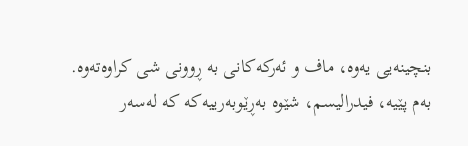بنچینه‌یی‌ یه‌وه‌، ماف و ئه‌ركه‌كانی‌ به‌ ڕوونی‌ شی‌ كراوه‌ته‌وه‌.
به‌م پێیه‌، فیدرالیسم، شێوه‌ به‌ڕێوبه‌رییه‌كه‌ كه‌ له‌سه‌ر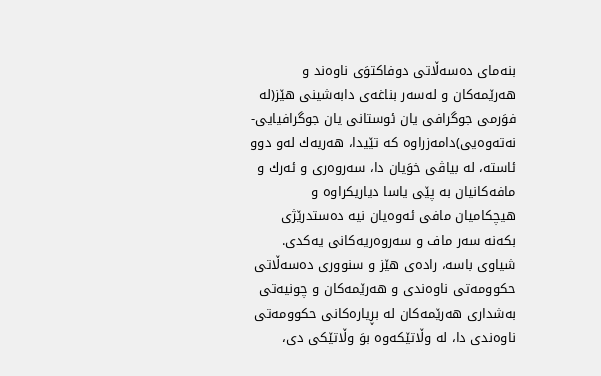بنه‌مای‌ ده‌سه‌ڵاتی‌ دوفاكتوَی‌ ناوه‌ند و هه‌رێمه‌كان و له‌سه‌ر بناغه‌ی‌ دابه‌شینی‌ هێز(له‌ فوَرمی‌ جوگرافی‌ یان ئوستانی‌ یان جوگرافیایی‌- نه‌ته‌وه‌یی‌)دامه‌زراوه‌ كه‌ تێیدا، هه‌ریه‌ك له‌و دوو ئاسته‌، له‌ بیاڤی‌ خوَیان دا، سه‌روه‌ری‌ و ئه‌رك و مافه‌كانیان به‌ پێی‌ یاسا دیاریكراوه‌ و هیچكامیان مافی‌ ئه‌وه‌یان نیه‌ ده‌ستدرێژی‌ بكه‌نه‌ سه‌ر ماف و سه‌روه‌ریه‌كانی‌ یه‌كدی‌.
شیاوی‌ باسه‌، راده‌ی‌ هێز و سنووری‌ ده‌سه‌ڵاتی‌ حكوومه‌تی‌ ناوه‌ندی‌ و هه‌رێمه‌كان و چونیه‌تی‌ به‌شداری‌ هه‌رێمه‌كان له‌ بڕیاره‌كانی‌ حكوومه‌تی‌ ناوه‌ندی‌ دا، له‌ وڵاتێكه‌وه‌ بوَ وڵاتێكی‌ دی‌،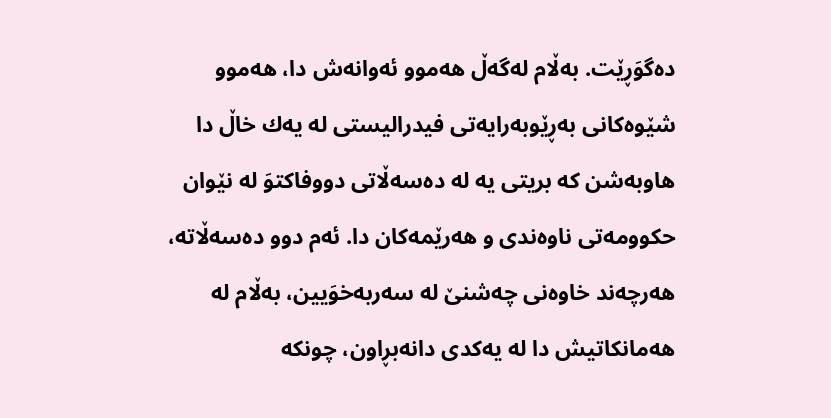ده‌گوَڕێت. به‌ڵام له‌گه‌ڵ هه‌موو ئه‌وانه‌ش دا، هه‌موو شێوه‌كانی‌ به‌ڕێوبه‌رایه‌تی‌ فیدرالیستی‌ له‌ یه‌ك خاڵ دا هاوبه‌شن كه‌ بریتی‌ یه‌ له‌ ده‌سه‌ڵاتی‌ دووفاكتوَ له‌ نێوان حكوومه‌تی‌ ناوه‌ندی‌ و هه‌رێمه‌كان دا. ئه‌م دوو ده‌سه‌ڵاته‌، هه‌رچه‌ند خاوه‌نی‌ چه‌شنێ‌ له‌ سه‌ربه‌خوَیین، به‌ڵام له‌ هه‌مانكاتیش دا له‌ یه‌كدی‌ دانه‌بڕاون، چونكه‌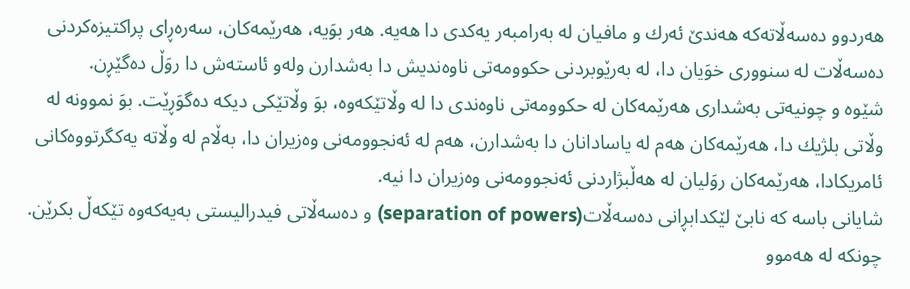هه‌ردوو ده‌سه‌ڵاته‌كه‌ هه‌ندێ‌ ئه‌رك و مافیان له‌ به‌رامبه‌ر یه‌كدی‌ دا هه‌یه‌. هه‌ر بوَیه‌، هه‌رێمه‌كان، سه‌ره‌ڕای‌ پراكتیزه‌كردنی‌ ده‌سه‌ڵات له‌ سنووری‌ خوَیان دا، له‌ به‌رێوبردنی‌ حكوومه‌تی‌ ناوه‌ندیش دا به‌شدارن وله‌و ئاسته‌ش دا روَڵ ده‌گێڕن.
شێوه‌ و چونیه‌تی‌ به‌شداری‌ هه‌رێمه‌كان له‌ حكوومه‌تی‌ ناوه‌ندی‌ دا له‌ وڵاتێكه‌وه‌، بوَ وڵاتێكی‌ دیكه‌ ده‌گوَڕێت. بوَ نموونه‌ له‌ وڵاتی‌ بلژیك دا، هه‌رێمه‌كان هه‌م له‌ یاسادانان دا به‌شدارن، هه‌م له‌ ئه‌نجوومه‌نی‌ وه‌زیران دا، به‌ڵام له‌ وڵاته‌ یه‌كگرتووه‌كانی‌ ئامریكادا، هه‌رێمه‌كان روَلیان له‌ هه‌ڵبژاردنی‌ ئه‌نجوومه‌نی‌ وه‌زیران دا نیه‌.
شایانی‌ باسه‌ كه‌ نابێ‌ لێكدابڕانی‌ ده‌سه‌ڵات(separation of powers) و ده‌سه‌ڵاتی‌ فیدرالیستی‌ به‌یه‌كه‌وه‌ تێكه‌ڵ بكرێن. چونكه‌ له‌ هه‌موو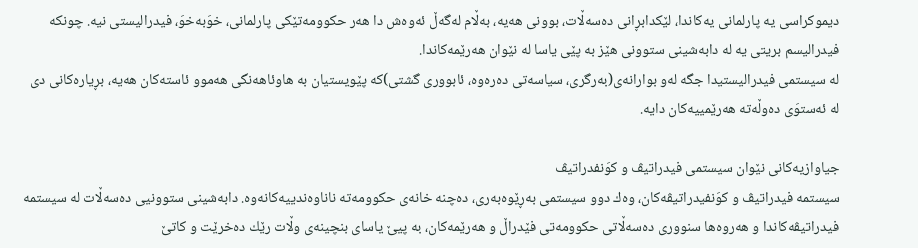دیموكراسی‌ یه‌ پارلمانی‌ یه‌كاندا، لێكدابڕانی‌ ده‌سه‌ڵات، بوونی‌ هه‌یه‌، به‌ڵام له‌گه‌ڵ ئه‌وه‌ش دا هه‌ر حكوومه‌تێكی‌ پارلمانی‌، خوَبه‌خوَ، فیدرالیستی‌ نیه‌. چونكه‌ فیدرالیسم بریتی‌ یه‌ له‌ دابه‌شینی‌ ستوونی‌ هێز به‌ پێی‌ یاسا له‌ نێوان هه‌رێمه‌كاندا.
له‌ سیستمی‌ فیدرالیستیدا جگه‌ له‌و بوارانه‌ی‌(به‌رگری‌، سیاسه‌تی‌ ده‌ره‌وه‌، ئابووری‌ گشتی‌)كه‌ پێویستیان به‌ هاوئاهه‌نگی‌ هه‌موو ئاسته‌كان هه‌یه‌، بڕیاره‌كانی‌ دی‌ له‌ ئه‌ستوَی‌ ده‌وڵه‌ته‌ هه‌رێمییه‌كان دایه‌.

جیاوازیه‌كانی‌ نێوان سیستمی‌ فیدراتیڤ و كوَنفدراتیڤ
سیستمه‌ فیدراتیڤ و كوَنفیدراتیڤه‌كان، وه‌ك دوو سیستمی‌ به‌ڕێوه‌به‌ری‌، ده‌چنه‌ خانه‌ی‌ حكوومه‌ته‌ ناناوه‌ندییه‌كانه‌وه‌. دابه‌شینی‌ ستوونیی‌ ده‌سه‌ڵات له‌ سیستمه‌ فیدراتیڤه‌كاندا و هه‌روه‌ها سنووری‌ ده‌سه‌ڵاتی‌ حكوومه‌تی‌ فێدراڵ و هه‌رێمه‌كان، به‌ پیێ‌ یاسای‌ بنچینه‌ی‌ وڵات رێك ده‌خرێت و كاتێ‌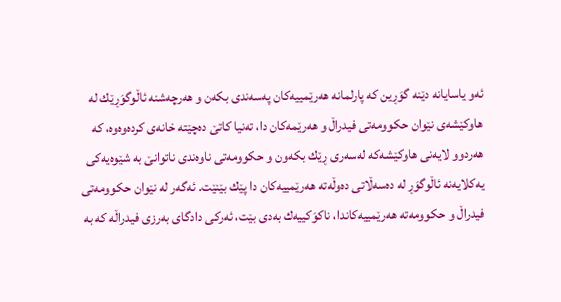ئه‌و یاسایانه‌ دێنه‌ گوَڕین كه‌ پارلمانه‌ هه‌رێمییه‌كان په‌سه‌ندی‌ بكه‌ن و هه‌رچه‌شنه‌ ئاڵوگوَڕێك له‌ هاوكێشه‌ی‌ نێوان حكوومه‌تی‌ فیدراڵ و هه‌رێمه‌كان دا، ته‌نیا كاتێ‌ ده‌چێته‌ خانه‌ی‌ كرده‌وه‌وه‌، كه‌ هه‌ردوو لایه‌نی‌ هاوكێشه‌كه‌ له‌سه‌ری‌ ڕێك بكه‌ون و حكوومه‌تی‌ ناوه‌ندی‌ ناتوانێ‌ به‌ شێوه‌یه‌كی‌ یه‌كلایه‌نه‌ ئاڵوگوَڕ له‌ ده‌سه‌ڵاتی‌ ده‌وڵه‌ته‌ هه‌رێمییه‌كان دا پێك بێنێت. ئه‌گه‌ر له‌ نێوان حكوومه‌تی‌ فیدراڵ و حكوومه‌ته‌ هه‌رێمییه‌كاندا، ناكوَكییه‌ك به‌دی‌ بێت، ئه‌ركی‌ دادگای‌ به‌رزی‌ فیدراڵه‌ كه‌ به‌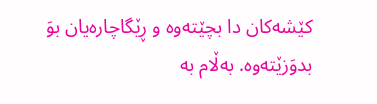كێشه‌كان دا بچێته‌وه‌ و ڕێگاچاره‌یان بوَ بدوَزێته‌وه‌. به‌ڵام به‌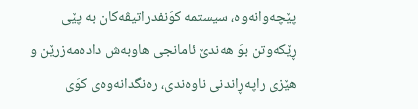پێچه‌وانه‌وه‌، سیستمه‌ كوَنفدراتیڤه‌كان به‌ پێی‌ ڕێكه‌وتن بوَ هه‌ندێ‌ ئامانجی‌ هاوبه‌ش داده‌مه‌زرێن و هێزی‌ راپه‌ڕاندنی‌ ناوه‌ندی‌، ره‌نگدانه‌وه‌ی‌ كوَی‌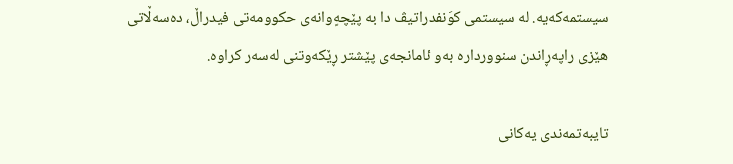سیستمه‌كه‌یه‌. له‌ سیستمی‌ كوَنفدراتیڤ دا به‌ پێچه‌ٍوانه‌ی‌ حكوومه‌تی‌ فیدراڵ، ده‌سه‌ڵاتی‌ هێزی‌ راپه‌ڕاندن سنوورداره‌ به‌و ئامانجه‌ی‌ پێشتر ڕێكه‌وتنی‌ له‌سه‌ر كراوه‌.

تایبه‌تمه‌ندی‌ یه‌كانی‌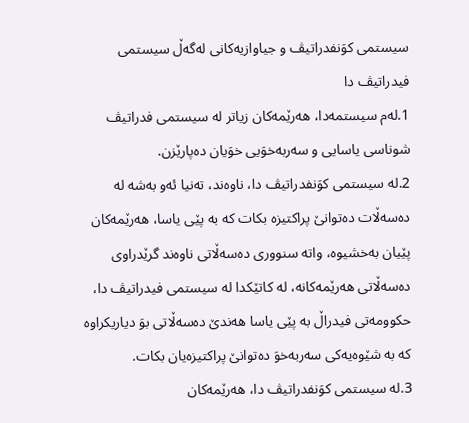سیستمی‌ كوَنفدراتیڤ و جیاوازیه‌كانی‌ له‌گه‌ڵ سیستمی‌ فیدراتیڤ دا
1.له‌م سیستمه‌دا، هه‌رێمه‌كان زیاتر له‌ سیستمی‌ فدراتیڤ شوناسی‌ یاسایی‌ و سه‌ربه‌خوَیی‌ خوَیان ده‌پارێزن.
2.له‌ سیستمی‌ كوَنفدراتیڤ دا، ناوه‌ند، ته‌نیا ئه‌و به‌شه‌ له‌ ده‌سه‌ڵات ده‌توانێ‌ پراكتیزه‌ بكات كه‌ به‌ پێی‌ یاسا، هه‌رێمه‌كان پێیان به‌خشیوه‌، واته‌ سنووری‌ ده‌سه‌ڵاتی‌ ناوه‌ند گرێدراوی‌ ده‌سه‌ڵاتی‌ هه‌رێمه‌كانه‌، له‌ كاتێكدا له‌ سیستمی‌ فیدراتیڤ دا، حكوومه‌تی‌ فیدراڵ به‌ پێی‌ یاسا هه‌ندێ‌ ده‌سه‌ڵاتی‌ بوَ دیاریكراوه‌ كه‌ به‌ شێوه‌یه‌كی‌ سه‌ربه‌خوَ ده‌توانێ‌ پراكتیزه‌یان بكات.
3.له‌ سیستمی‌ كوَنفدراتیڤ دا، هه‌رێمه‌كان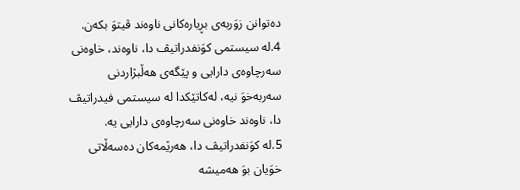ده‌توانن زوَربه‌ی‌ بڕیاره‌كانی‌ ناوه‌ند ڤیتوَ بكه‌ن.
4.له‌ سیستمی‌ كوَنفدراتیڤ دا، ناوه‌ند، خاوه‌نی‌ سه‌رچاوه‌ی‌ دارایی‌ و پێگه‌ی‌ هه‌ڵبژاردنی‌ سه‌ربه‌خوَ نیه‌، له‌كاتێكدا له‌ سیستمی‌ فیدراتیڤ دا، ناوه‌ند خاوه‌نی‌ سه‌رچاوه‌ی‌ دارایی‌ یه‌.
5.له‌ كوَنفدراتیڤ دا، هه‌رێمه‌كان ده‌سه‌ڵاتی‌ خوَیان بوَ هه‌میشه‌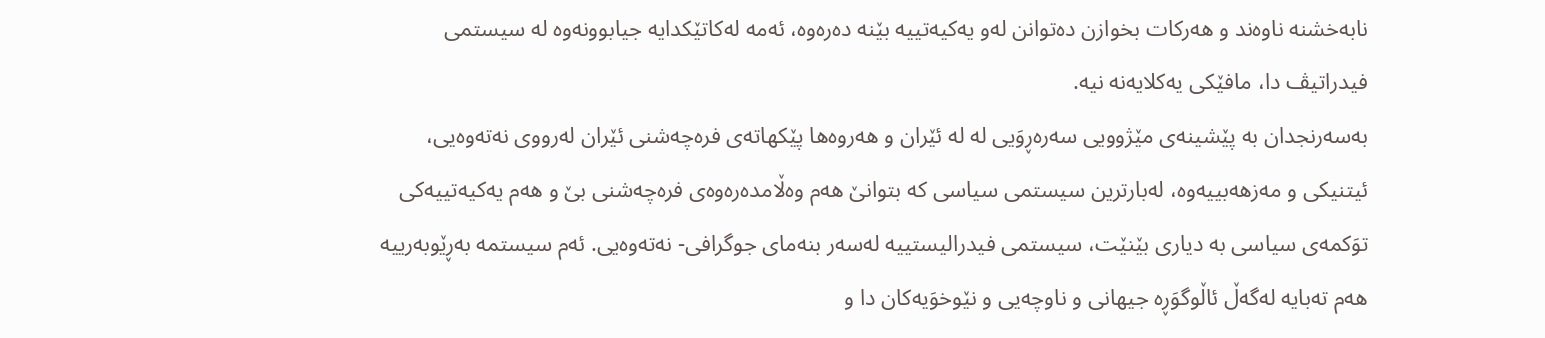نابه‌خشنه‌ ناوه‌ند و هه‌ركات بخوازن ده‌توانن له‌و یه‌كیه‌تییه‌ بێنه‌ ده‌ره‌وه‌، ئه‌مه‌ له‌كاتێكدایه‌ جیابوونه‌وه‌ له‌ سیستمی‌ فیدراتیڤ دا، مافێكی‌ یه‌كلایه‌نه‌ نیه‌.
به‌سه‌رنجدان به‌ پێشینه‌ی‌ مێژوویی‌ سه‌ره‌ڕوَیی‌ له‌ له‌ ئێران و هه‌روه‌ها پێكهاته‌ی‌ فره‌چه‌شنی‌ ئێران له‌رووی‌ نه‌ته‌وه‌یی‌، ئیتنیكی‌ و مه‌زهه‌بییه‌وه‌، له‌بارترین سیستمی‌ سیاسی‌ كه‌ بتوانێ‌ هه‌م وه‌ڵامده‌ره‌وه‌ی‌ فره‌چه‌شنی‌ بێ‌ و هه‌م یه‌كیه‌تییه‌كی‌ توَكمه‌ی‌ سیاسی‌ به‌ دیاری‌ بێنێت، سیستمی‌ فیدرالیستییه‌ له‌سه‌ر بنه‌مای‌ جوگرافی‌- نه‌ته‌وه‌یی‌. ئه‌م سیستمه‌ به‌ڕێوبه‌رییه‌ هه‌م ته‌بایه‌ له‌گه‌ڵ ئاڵوگوَڕه‌ جیهانی‌ و ناوچه‌یی‌ و نێوخوَیه‌كان دا و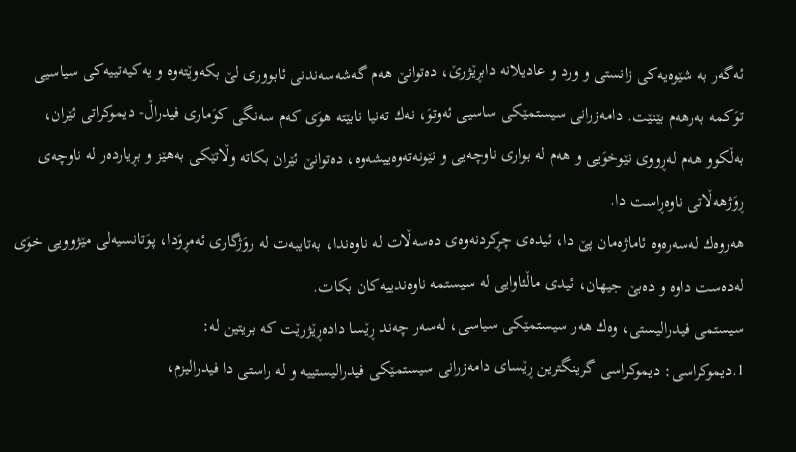ئه‌گه‌ر به‌ شێوه‌یه‌كی‌ زانستی‌ و ورد و عادیلانه‌ دابڕێژرێ‌، ده‌توانێ‌ هه‌م گه‌شه‌سه‌ندنی‌ ئابووری‌ لێ‌ بكه‌وێته‌وه‌ و یه‌كیه‌تییه‌كی‌ سیاسیی‌ توَكمه‌ به‌رهه‌م بێنێت. دامه‌زرانی‌ سیستمێكی‌ ساسیی‌ ئه‌وتوَ، نه‌ك ته‌نیا نابێته‌ هوَی‌ كه‌م سه‌نگی‌ كوَماری‌ فیدراڵ- دیموكراتی‌ ئێران، به‌ڵكوو هه‌م له‌ڕووی‌ نێوخوَیی‌ و هه‌م له‌ بواری‌ ناوچه‌یی‌ و نێونه‌ته‌وه‌ییشه‌وه‌، ده‌توانێ‌ ئێران بكاته‌ وڵاتێكی‌ به‌هێز و بڕیارده‌ر له‌ ناوچه‌ی‌ ڕوَژهه‌ڵاتی‌ ناوه‌ڕاست دا.
هه‌روه‌ك له‌سه‌ره‌وه‌ ئاماژه‌مان پێ‌ دا، ئیده‌ی‌ چڕكردنه‌وه‌ی‌ ده‌سه‌ڵات له‌ ناوه‌ندا، به‌تایبه‌ت له‌ روَژگاری‌ ئه‌مڕوَدا، پوَتانسیه‌لی‌ مێژوویی‌ خوَی‌ له‌ده‌ست داوه‌ و ده‌بێ‌ جیهان، ئیدی‌ ماڵئاوایی‌ له‌ سیستمه‌ ناوه‌ندییه‌كان بكات.
سیستمی‌ فیدرالیستی‌، وه‌ك هه‌ر سیستمێكی‌ سیاسی‌، له‌سه‌ر چه‌ند ڕێسا داده‌ڕێژرێت كه‌ بریتین له‌:
1.دیموكراسی‌: دیموكراسی‌ گرینگترین ڕێسای‌ دامه‌زرانی‌ سیستمێكی‌ فیدرالیستییه‌ و له‌ راستی‌ دا فیدرالیزم،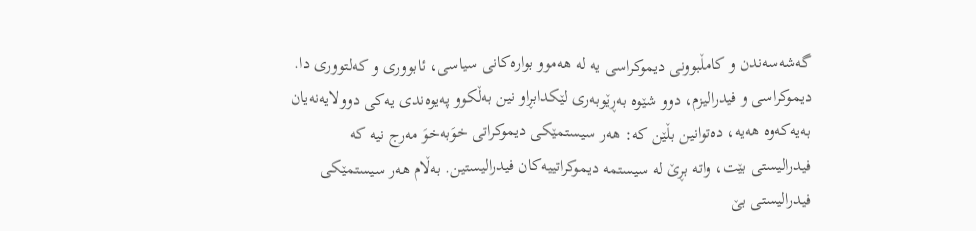گه‌شه‌سه‌ندن و كامڵبوونی‌ دیموكراسی‌ یه‌ له‌ هه‌موو بواره‌كانی‌ سیاسی‌، ئابووری‌ و كه‌لتووری‌ دا. دیموكراسی‌ و فیدرالیزم، دوو شێوه‌ به‌ڕێوبه‌ری‌ لێكدابڕاو نین به‌ڵكوو په‌یوه‌ندی‌ یه‌كی‌ دوولایه‌نه‌یان به‌یه‌كه‌وه‌ هه‌یه‌، ده‌توانین بڵێن كه‌: هه‌ر سیستمێكی‌ دیموكراتی‌ خوَبه‌خوَ مه‌رج نیه‌ كه‌ فیدرالیستی‌ بێت، واته‌ بڕێ‌ له‌ سیستمه‌ دیموكراتییه‌كان فیدرالیستین. به‌ڵام هه‌ر سیستمێكی‌ فیدرالیستی‌ بێ‌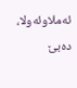ئه‌ملاوئه‌ولا، ده‌بێ‌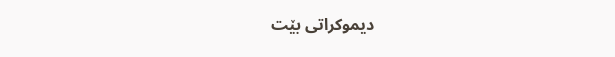دیموكراتی‌ بێت